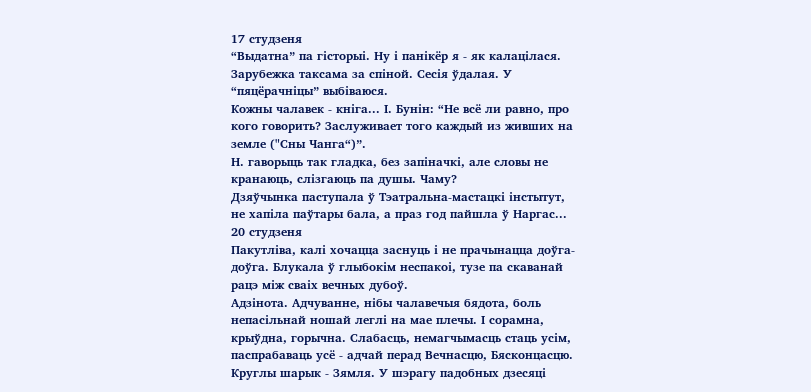17 студзеня
“Выдатна” па гісторыі. Ну і панікёр я - як калацілася. Зарубежка таксама за спіной. Сесія ўдалая. У “пяцёрачніцы” выбіваюся.
Кожны чалавек - кніга... І. Бунін: “Не всё ли равно, про кого говорить? Заслуживает того каждый из живших на земле ("Сны Чанга“)”.
Н. гаворыць так гладка, без запіначкі, але словы не кранаюць, слізгаюць па душы. Чаму?
Дзяўчынка паступала ў Тэатральна-мастацкі інстытут, не хапіла паўтары бала, а праз год пайшла ў Наргас...
20 студзеня
Пакутліва, калі хочацца заснуць і не прачынацца доўга-доўга. Блукала ў глыбокім неспакоі, тузе па скаванай рацэ між сваіх вечных дубоў.
Адзінота. Адчуванне, нібы чалавечыя бядота, боль непасільнай ношай леглі на мае плечы. І сорамна, крыўдна, горычна. Слабасць, немагчымасць стаць усім, паспрабаваць усё - адчай перад Вечнасцю, Бясконцасцю. Круглы шарык - Зямля. У шэрагу падобных дзесяці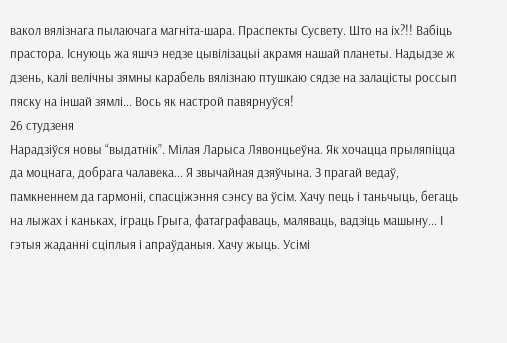вакол вялізнага пылаючага магніта-шара. Праспекты Сусвету. Што на іх?!! Вабіць прастора. Існуюць жа яшчэ недзе цывілізацыі акрамя нашай планеты. Надыдзе ж дзень, калі велічны зямны карабель вялізнаю птушкаю сядзе на залацісты россып пяску на іншай зямлі... Вось як настрой павярнуўся!
26 студзеня
Нарадзіўся новы “выдатнік”. Мілая Ларыса Лявонцьеўна. Як хочацца прыляпіцца да моцнага, добрага чалавека... Я звычайная дзяўчына. З прагай ведаў, памкненнем да гармоніі, спасціжэння сэнсу ва ўсім. Хачу пець і таньчыць, бегаць на лыжах і каньках, іграць Грыга, фатаграфаваць, маляваць, вадзіць машыну... І гэтыя жаданні сціплыя і апраўданыя. Хачу жыць. Усімі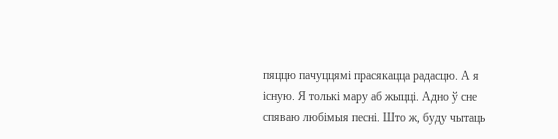пяццю пачуццямі прасякацца радасцю. А я існую. Я толькі мару аб жыцці. Адно ў сне спяваю любімыя песні. Што ж, буду чытаць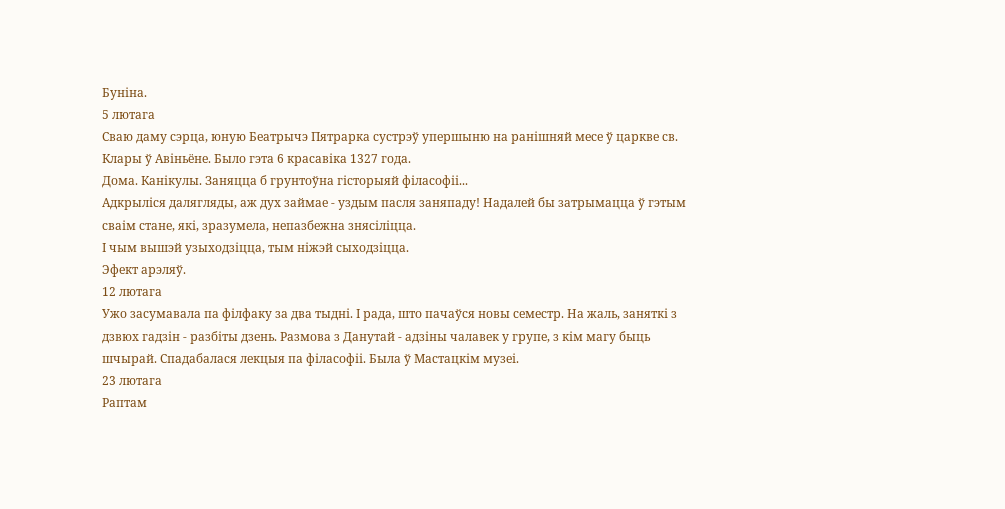Буніна.
5 лютага
Сваю даму сэрца, юную Беатрычэ Пятрарка сустрэў упершыню на ранішняй месе ў царкве св. Клары ў Авіньёне. Было гэта 6 красавіка 1327 года.
Дома. Канікулы. Заняцца б грунтоўна гісторыяй філасофіі...
Адкрыліся далягляды, аж дух займае - уздым пасля заняпаду! Надалей бы затрымацца ў гэтым сваім стане, які, зразумела, непазбежна знясіліцца.
І чым вышэй узыходзіцца, тым ніжэй сыходзіцца.
Эфект арэляў.
12 лютага
Ужо засумавала па філфаку за два тыдні. І рада, што пачаўся новы семестр. На жаль, заняткі з дзвюх гадзін - разбіты дзень. Размова з Данутай - адзіны чалавек у групе, з кім магу быць шчырай. Спадабалася лекцыя па філасофіі. Была ў Мастацкім музеі.
23 лютага
Раптам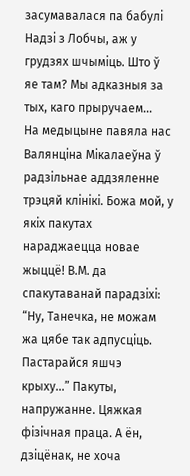засумавалася па бабулі Надзі з Лобчы, аж у грудзях шчыміць. Што ў яе там? Мы адказныя за тых, каго прыручаем...
На медыцыне павяла нас Валянціна Мікалаеўна ў радзільнае аддзяленне трэцяй клінікі. Божа мой, у якіх пакутах нараджаецца новае жыццё! В.М. да спакутаванай парадзіхі: “Ну, Танечка, не можам жа цябе так адпусціць. Пастарайся яшчэ крыху...” Пакуты, напружанне. Цяжкая фізічная праца. А ён, дзіцёнак, не хоча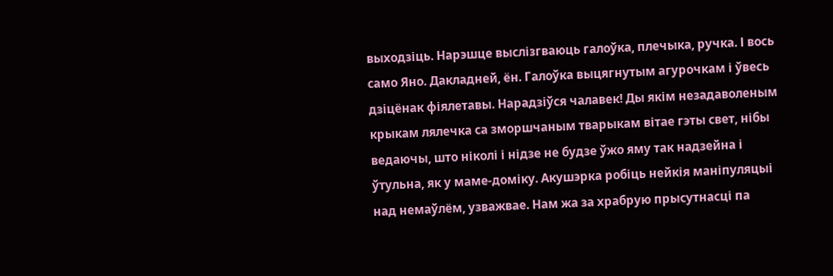выходзіць. Нарэшце выслізгваюць галоўка, плечыка, ручка. І вось само Яно. Дакладней, ён. Галоўка выцягнутым агурочкам і ўвесь дзіцёнак фіялетавы. Нарадзіўся чалавек! Ды якім незадаволеным крыкам лялечка са зморшчаным тварыкам вітае гэты свет, нібы ведаючы, што ніколі і нідзе не будзе ўжо яму так надзейна і ўтульна, як у маме-доміку. Акушэрка робіць нейкія маніпуляцыі над немаўлём, узважвае. Нам жа за храбрую прысутнасці па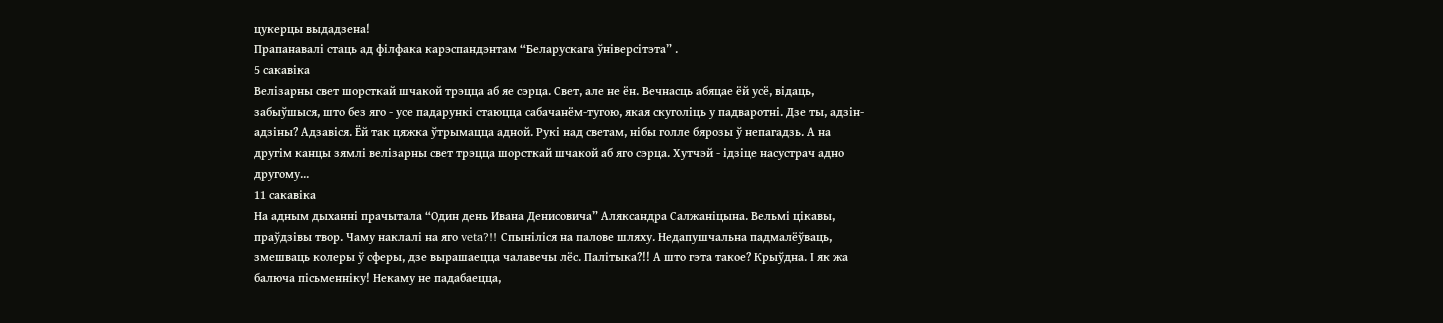цукерцы выдадзена!
Прапанавалі стаць ад філфака карэспандэнтам “Беларускага ўніверсітэта” .
5 сакавіка
Велізарны свет шорсткай шчакой трэцца аб яе сэрца. Свет, але не ён. Вечнасць абяцае ёй усё, відаць, забыўшыся, што без яго - усе падарункі стаюцца сабачанём-тугою, якая скуголіць у падваротні. Дзе ты, адзін-адзіны? Адзавіся. Ёй так цяжка ўтрымацца адной. Рукі над светам, нібы голле бярозы ў непагадзь. А на другім канцы зямлі велізарны свет трэцца шорсткай шчакой аб яго сэрца. Хутчэй - ідзіце насустрач адно другому...
11 сакавіка
На адным дыханні прачытала “Один день Ивана Денисовича” Аляксандра Салжаніцына. Вельмі цікавы, праўдзівы твор. Чаму наклалі на яго veta?!! Спыніліся на палове шляху. Недапушчальна падмалёўваць, змешваць колеры ў сферы, дзе вырашаецца чалавечы лёс. Палітыка?!! А што гэта такое? Крыўдна. І як жа балюча пісьменніку! Некаму не падабаецца,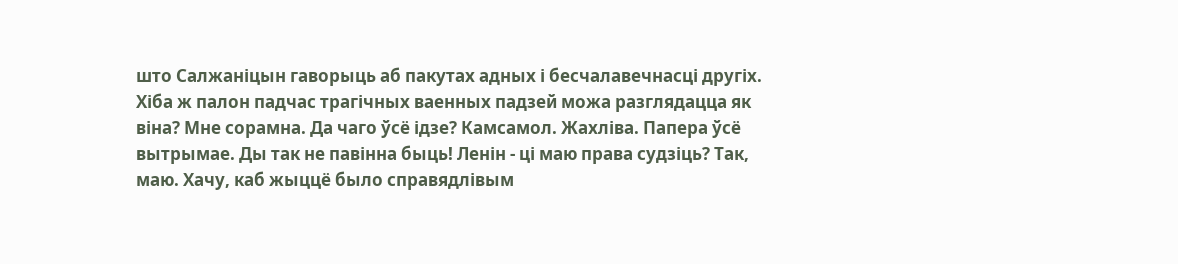што Салжаніцын гаворыць аб пакутах адных і бесчалавечнасці другіх. Хіба ж палон падчас трагічных ваенных падзей можа разглядацца як віна? Мне сорамна. Да чаго ўсё ідзе? Камсамол. Жахліва. Папера ўсё вытрымае. Ды так не павінна быць! Ленін - ці маю права судзіць? Так, маю. Хачу, каб жыццё было справядлівым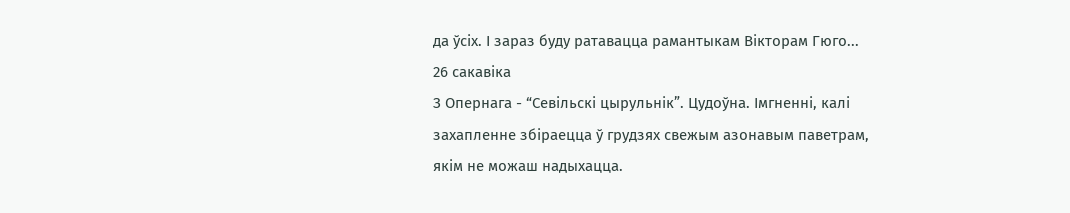да ўсіх. І зараз буду ратавацца рамантыкам Вікторам Гюго...
26 сакавіка
З Опернага - “Севільскі цырульнік”. Цудоўна. Імгненні, калі захапленне збіраецца ў грудзях свежым азонавым паветрам, якім не можаш надыхацца.